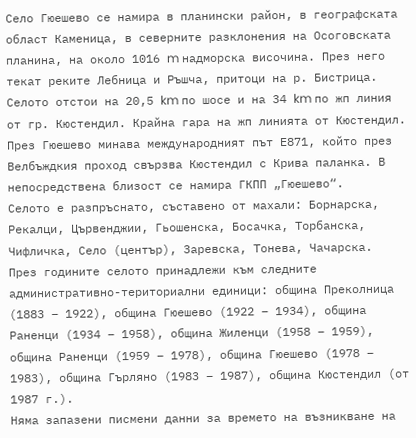Село Гюешево се намира в планински район, в географската област Каменица, в северните разклонения на Осоговската планина, на около 1016 m надморска височина. През него текат реките Лебница и Ръшча, притоци на р. Бистрица. Селото отстои на 20,5 km по шосе и на 34 km по жп линия от гр. Кюстендил. Крайна гара на жп линията от Кюстендил.
През Гюешево минава международният път Е871, който през Велбъждкия проход свързва Кюстендил с Крива паланка. В непосредствена близост се намира ГКПП „Гюешево“.
Селото е разпръснато, съставено от махали: Борнарска, Рекалци, Цървенджии, Гьошенска, Босачка, Торбанска, Чифличка, Село (център), Заревска, Тонева, Чачарска.
През годините селото принадлежи към следните административно-териториални единици: община Преколница (1883 – 1922), община Гюешево (1922 – 1934), община Раненци (1934 – 1958), община Жиленци (1958 – 1959), община Раненци (1959 – 1978), община Гюешево (1978 – 1983), община Гърляно (1983 – 1987), община Кюстендил (от 1987 г.).
Няма запазени писмени данни за времето на възникване на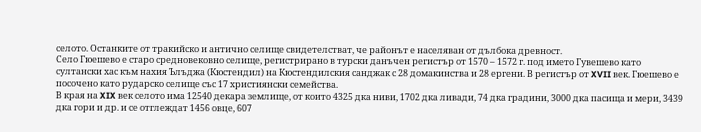селото. Останките от тракийско и антично селище свидетелстват, че районът е населяван от дълбока древност.
Село Гюешево е старо средновековно селище, регистрирано в турски данъчен регистър от 1570 – 1572 г. под името Гувешево като султански хас към нахия Ълъджа (Кюстендил) на Кюстендилския санджак с 28 домакинства и 28 ергени. В регистър от XVII век. Гюешево е посочено като рударско селище със 17 християнски семейства.
В края на XIX век селото има 12540 декара землище, от които 4325 дка ниви, 1702 дка ливади, 74 дка градини, 3000 дка пасища и мери, 3439 дка гори и др. и се отглеждат 1456 овце, 607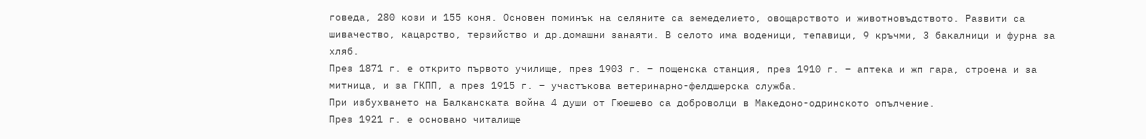говеда, 280 кози и 155 коня. Основен поминък на селяните са земеделието, овощарството и животновъдството. Развити са шивачество, кацарство, терзийство и др.домашни занаяти. В селото има воденици, тепавици, 9 кръчми, 3 бакалници и фурна за хляб.
През 1871 г. е открито първото училище, през 1903 г. – пощенска станция, през 1910 г. – аптека и жп гара, строена и за митница, и за ГКПП, а през 1915 г. – участъкова ветеринарно-фелдшерска служба.
При избухването на Балканската война 4 души от Гюешево са доброволци в Македоно-одринското опълчение.
През 1921 г. е основано читалище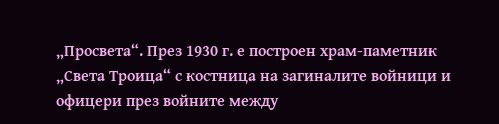„Просвета“. През 1930 г. е построен храм-паметник „Света Троица“ с костница на загиналите войници и офицери през войните между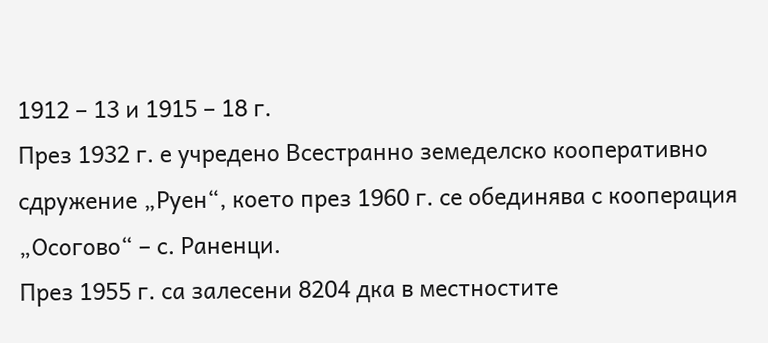1912 – 13 и 1915 – 18 г.
През 1932 г. е учредено Всестранно земеделско кооперативно сдружение „Руен“, което през 1960 г. се обединява с кооперация „Осогово“ – с. Раненци.
През 1955 г. са залесени 8204 дка в местностите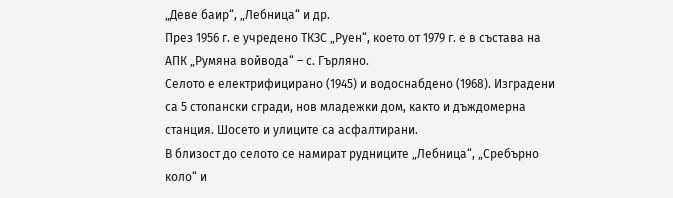„Деве баир“, „Лебница“ и др.
През 1956 г. е учредено ТКЗС „Руен“, което от 1979 г. е в състава на АПК „Румяна войвода“ – с. Гърляно.
Селото е електрифицирано (1945) и водоснабдено (1968). Изградени са 5 стопански сгради, нов младежки дом, както и дъждомерна станция. Шосето и улиците са асфалтирани.
В близост до селото се намират рудниците „Лебница“, „Сребърно коло“ и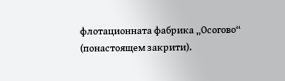флотационната фабрика „Осогово“ (понастоящем закрити).